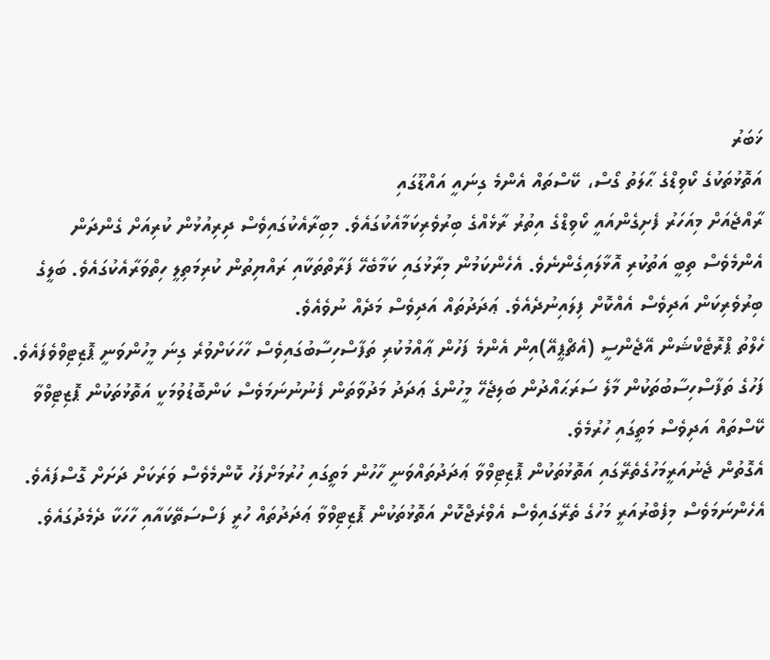ޚަބަރު
އަތޮޅުތަކުގެ ކޯވިޑްގެ ޙާލަތު ގޯސް، ކޭސްތައް އެންމެ ގިނައީ އައްޑޫގައި
ރާއްޖެއަށް މިއަހަރު ފެށިގެންއައީ ކޯވިޑްގެ އިތުރު ރާޅެއްގެ ބިރުވެރިކަމާއެކުގައެވެ. މިބިރާއެކުގައިވެސް ދިރިއުޅުން ކުރިއަށް ގެންދަން އެންމެވެސް ތިބީ އަތުކުރި އޮޅާލައިގެންނެވެ. އެހެންކަމުން މިރާޅުގައި ކަމާބެހޭ ފަރާތްތަކާއި ރައްޔިތުން ކުރިމަތިލީ ހިތްވަރާއެކުގައެވެ. ބަލީގެ ބިރުވެރިކަން އަދިވެސް އެއްކޮށް ފިލައިނުދެއެވެ. ޢަދަދުތައް އަދިވެސް މަދެއް ނުވެއެވެ.
ހެލްތު ޕްރޮޓެކްޝަން އޭޖެންސީ (އެޗްޕީއޭ)އިން އެންމެ ފަހުން ޢާއްމުކުރި ތަފާސްހިސާބުގައިވެސް ހާހަކަށްވުރެ ގިނަ މީހުންވަނީ ޕޮޒިޓިވްވެފައެވެ. ފަހުގެ ތަފާސްހިސާބުތަކުން މާލެ ސަރަޙައްދުން ބަލިޖެހޭ މީހުންގެ ޢަދަދު މަދުވާތަން ފެނުނުނަމަވެސް ކަންބޮޑުވުމަކީ އަތޮޅުތަކުން ޕޮޒިޓިވްވާ ކޭސްތައް އަދިވެސް މަތީގައި ހުރުމެވެ.
އެގޮތުން ޖެނުއަރީމަހުގެތެރޭގައި އަތޮޅުތަކުން ޕޮޒިޓިވްވާ ޢަދަދުތައްވަނީ ހާހުން މަތީގައި ހުރުމަށްފަހު ކޮންމެވެސް ވަރަކަށް ދަށަށް ގޮސްފައެވެ. އެހެންނަމަވެސް މިފެބްރުއަރީ މަހުގެ ތެރޭގައިވެސް އެވްރެޖްކޮށް އަތޮޅުތަކުން ޕޮޒިޓިވްވާ ޢަދަދުތައް ހުރީ ފަސްސަތޭކައާއި ހާހަކާ ދެމެދުގައެވެ.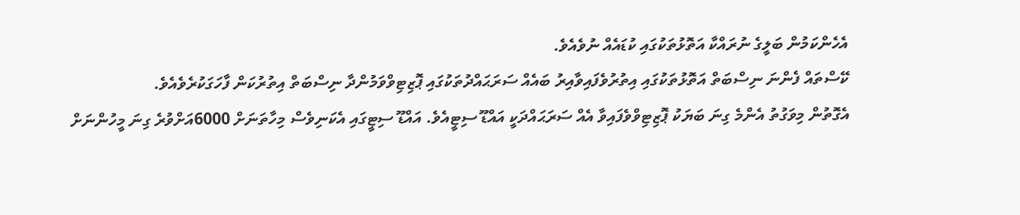އެހެންކަމުން ބަލީގެ ނުރައްކާ އަތޮޅުތަކުގައި ކުޑައެއް ނުވެއެވެ.
ކޭސްތައް ފެންނަ ނިސްބަތް އަތޮޅުތަކުގައި އިތުރުވެފައިވާއިރު ބައެއް ސަރަޙައްދުތަކުގައި ޕޮޒިޓިވްވަމުންދާ ނިސްބަތް އިތުރުކަން ފާހަގަކުރެވެއެވެ.
އެގޮތުން މިވަގުތު އެންމެ ގިނަ ބަޔަކު ޕޮޒިޓިވްވެފައިވާ އެއް ސަރަޙައްދަކީ އައްޑޫ ސިޓީއެވެ. އައްޑޫ ސިޓީގައި އެކަނިވެސް މިހާތަނަށް 6000އަށްވުރެ ގިނަ މީހުންނަށް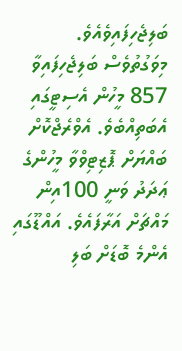ބަލިޖެހިފައިވެއެވެ. މިވަގުތުވެސް ބަލިޖެހިފައިވާ 857 މީހުން އެސިޓީގައި އެބަތިއްބެވެ. އެވްރެޖްކޮށް ބައްޔަށް ޕޮޒިޓިވްވާ މީހުންގެ ޢަދަދު ވަނީ 100އިން މައްޗަށް އަރާފައެވެ. އައްޑޫގައި އެންމެ ބޮޑަށް ބަލި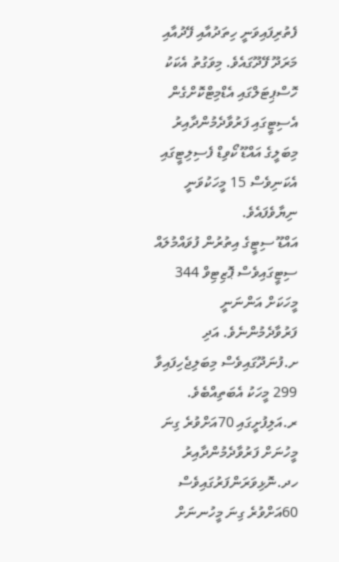ފެތުރިފައިވަނީ ހިތަދުއާއި ފޭދުއާއި މަރަދޫ ފޭދޫގައެވެ. މިވަގުތު އެކަކު ހޮސްޕިޓަލްގައި އެޑްމިޓްކޮށްގެން އެސިޓީގައި ފަރުވާދެމުންދާއިރު މިބަލީގެ އައްޑޫ ކޯވިޑް ފެސިލިޓީގައި އެކަނިވެސް 15 މީހަކުވަނީ ނިޔާވެފައެވެ.
އައްޑޫ ސިޓީގެ އިތުރުން ފުވައްމުލައް ސިޓީގައިވެސް ޕޮޒިޓިވް 344 މީހަކަށް އަންނަނީ ފަރުވާދެމުންނެވެ. އަދި ށ.ފުނަދޫގައިވެސް މިބަލިޖެހިފައިވާ 299 މީހަކު އެބަތިއްބެވެ. ރ.އަލިފުށީގައި 70އަށްވުރެ ގިނަ މީހުނަށް ފަރުވާދެމުންދާއިރު ހދ.ނޮޅިވަރަންފަރުގައިވެސް 60އަށްވުރެ ގިނަ މީހުނނަށް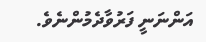އަންނަނީ ފަރުވާދެމުންނެވެ.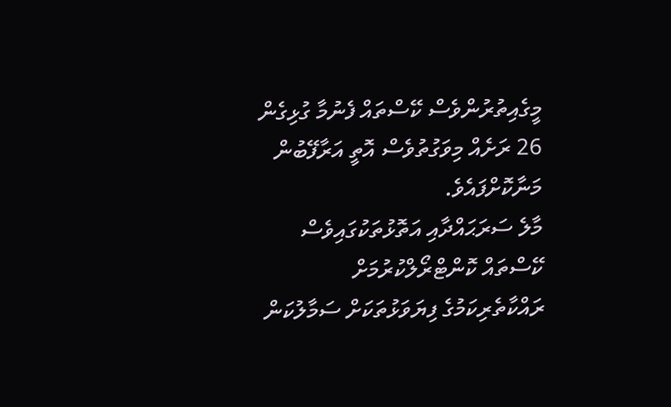މީގެއިތުރުންވެސް ކޭސްތައް ފެނުމާ ގުޅިގެން 26 ރަށެއް މިވަގުތުވެސް އޮތީ އަރާފޭބުން މަނާކޮށްފައެވެ.
މާލެ ސަރަޙައްދާއި އަތޮޅުތަކުގައިވެސް ކޭސްތައް ކޮންޓްރޯލްކުރުމަށް ރައްކާތެރިކަމުގެ ފިޔަވަޅުތަކަށް ސަމާލުކަން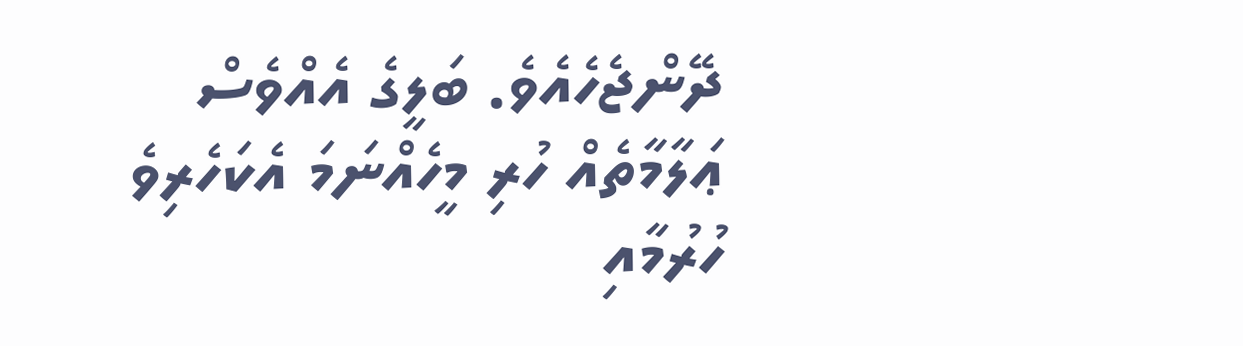ދޭންޖެހެއެވެ. ބަލީގެ އެއްވެސް ޢަލާމާތެއް ހުރި މީހެއްނަމަ އެކަހެރިވެ ހުރުމާއި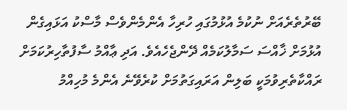ބޭރުތެރެއަށް ނުކުމެ އުޅުމުގައި ހުރިހާ އެންމެންވެސް މާސްކު އަޅައިގެން އުޅުމަށް ޚާއްސަ ސަމާލުކަމެއް ދޭންޖެހެއެވެ. އަދި ޢާއްމު ސާފުތާހިރުކަމަށް ރައްކާތެރިވުމަކީ ބަލިން އަރައިގަތުމަށް ކުރެވޭނެ އެންމެ މުހިއްމު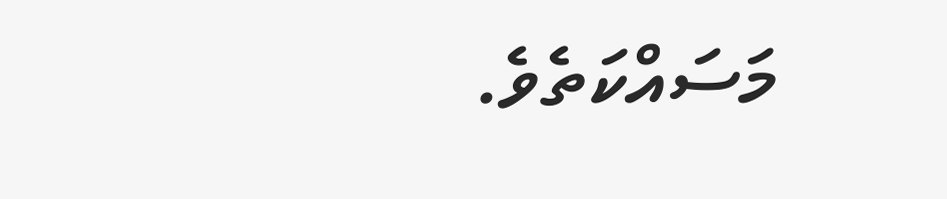މަސައްކަތެވެ.